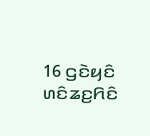16 ꤞꤢꤧꤟꤢꤨ ꤛꤢꤨꤘꤢ꤬ꤖꤢꤨ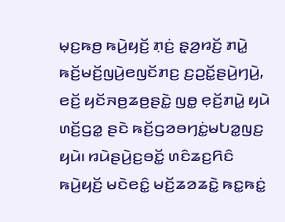ꤗ꤫ꤢ꤬ꤒꤥ꤬ ꤒꤣꤧ꤬ꤟꤢꤩ꤬ ꤊ꤫ꤢꤦ꤬ ꤔ꤫ꤤ꤬ꤙꤢꤩ꤬ ꤊꤣꤧ꤭ ꤒꤢꤩ꤬ꤗꤢꤩ꤬ꤜꤣꤧ꤬ꤕꤜꤢꤩꤊꤢ꤬ ꤢ꤬ꤑꤢꤩ꤭ꤔꤣꤧ꤬ꤚꤣꤧ꤬, ꤕꤢꤩ꤬ ꤟꤢꤩꤏꤥ꤬ꤘꤥ꤬ꤔꤢꤧ꤭ ꤜꤥ꤭ ꤕ꤫ꤢꤩ꤬ꤊꤣꤧ꤭ ꤟꤣꤧ ꤛꤢꤩ꤬ꤞꤤ꤭ ꤔꤢꤧ ꤒꤢꤩ꤬ꤞꤤꤋꤚꤢꤦ꤭ꤗꤝꤤ꤭ꤜꤢ꤬ ꤟꤣꤧ꤯ ꤙꤣꤧꤔꤣꤧ꤬ꤢ꤬ꤋꤢꤩ꤭ ꤛꤢꤨꤘꤢ꤬ꤖꤢꤨ ꤒꤣꤧ꤬ꤟꤢꤩ꤬ ꤗꤢꤧꤕꤢꤨ꤭ ꤗꤢꤩ꤬ꤘꤤꤘꤢꤧ꤭ ꤒꤢ꤭ꤒꤢꤦ꤭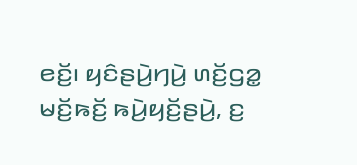ꤕꤢꤩ꤬꤯ ꤟꤢꤨꤔꤣꤧ꤬ꤚꤣꤧ꤬ ꤛꤢꤩ꤬ꤞꤤ꤭ ꤗꤢꤩ꤬ꤒꤢꤩ꤬ ꤒꤣꤧ꤬ꤟꤢꤩ꤬ꤔꤣꤧ꤬, ꤢ꤬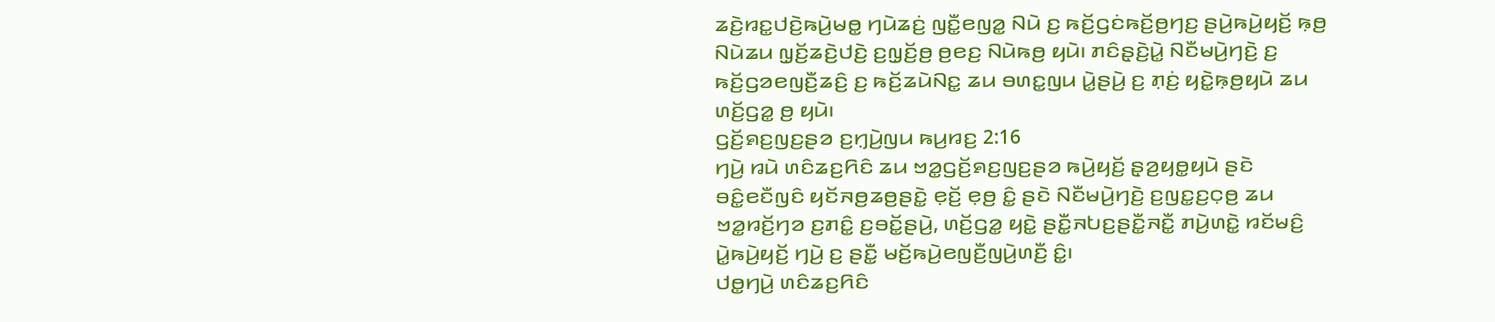ꤘꤢꤧ꤬ꤙꤢ꤭ꤓꤢꤧ꤬ꤒꤣꤧ꤬ꤗꤥ꤭ ꤚꤣꤧꤘꤢꤦ꤬ ꤜꤢꤪ꤭ꤕꤜꤤ꤭ ꤡꤣꤧ ꤢ꤬ ꤒꤢꤩ꤬ꤞꤢꤦꤒꤢꤩ꤬ꤥ꤬ꤚꤢ꤬ ꤔꤣꤧ꤬ꤒꤣꤧ꤬ꤟꤢꤩ꤬ ꤒ꤫ꤥ꤬ ꤡꤣꤧꤘꤣ ꤜ꤫ꤢꤩ꤬ꤘꤢꤧ꤬ꤓꤢꤧ꤬ ꤢ꤬ꤜ꤫ꤢꤩ꤬ꤥ꤬ ꤥ꤬ꤕꤢ꤬ ꤡꤣꤧꤒꤥ꤬ ꤟꤣꤧ꤯ ꤊꤢꤨꤔ꤫ꤢꤧ꤬ꤣꤧ꤭ ꤡꤢꤪꤗꤣꤧ꤬ꤚꤢꤧ꤬ ꤢ꤬ ꤒꤢꤩ꤬ꤞꤤꤕꤜꤢꤪ꤬ꤘꤢꤨ꤬ ꤢ꤬ ꤒꤢꤩ꤬ꤘꤣꤧꤡꤢ꤭ ꤘꤣ ꤋꤛꤢ꤭ꤜꤣ ꤣꤧ꤭ꤔꤣꤧ꤬ ꤢ꤬ ꤊ꤫ꤢꤦ꤬ ꤟꤢꤧ꤭ꤒ꤫ꤥ꤬ꤟꤣꤧ ꤘꤣ ꤛꤢꤩ꤬ꤞꤤ꤭ ꤥ꤬ ꤟꤣꤧ꤯
ꤞꤢꤩ꤬ꤎꤢ꤬ꤜꤢ꤬ꤔꤤ ꤢ꤬ꤚ꤫ꤣꤧ꤬ꤜꤣ ꤒꤣ꤬ꤙꤢ꤬ 2:16
ꤚꤣꤧ꤬ ꤙꤣꤧ ꤛꤢꤨꤘꤢ꤬ꤖꤢꤨ ꤘꤣ ꤠꤤ꤭ꤞꤢꤩ꤬ꤎꤢ꤬ꤜꤢ꤬ꤔꤤ ꤒꤣꤧ꤬ꤟꤢꤩ꤬ ꤔ꤫ꤤ꤬ꤟꤥ꤭ꤟꤣꤧ ꤔꤢꤧ ꤋꤢꤨ꤭ꤕꤢꤪꤜꤢꤨ ꤟꤢꤩꤏꤥ꤬ꤘꤥ꤬ꤔꤢꤧ꤭ ꤕ꤫ꤢꤩ꤬ ꤕ꤫ꤥ꤬ ꤢꤨ꤭ ꤔꤢꤧ ꤡꤢꤪꤗꤣꤧ꤬ꤚꤢꤧ꤬ ꤢ꤬ꤜꤢ꤭ꤢ꤬ꤍ꤫ꤥ꤬ ꤘꤣ ꤠꤤ꤭ꤙꤢꤩ꤬ꤚꤤ ꤢ꤬ꤊꤢꤨ꤭ ꤢ꤬ꤋꤢꤩ꤭ꤔꤣꤧ꤬, ꤛꤢꤩ꤬ꤞꤤ꤭ ꤟꤢꤧ꤭ ꤔꤢꤪ꤭ꤏꤝꤢ꤬ꤔꤢꤪ꤭ꤏꤢꤪ꤭ ꤊꤣꤧ꤬ꤛꤢꤧ꤭ ꤙꤢꤩꤗꤢꤨ꤬ ꤣꤧ꤭ꤒꤣꤧ꤬ꤟꤢꤩ꤬ ꤚꤣꤧ꤬ ꤢ꤬ ꤔꤢꤪ꤭ ꤗꤢꤩ꤬ꤒꤣꤧ꤬ꤕꤜꤢꤪ꤬ꤜꤣꤧ꤬ꤛꤢꤪ꤬ ꤢꤨ꤭꤯
ꤓꤥ꤭ꤚꤣꤧ꤬ ꤛꤢꤨꤘꤢ꤬ꤖꤢꤨ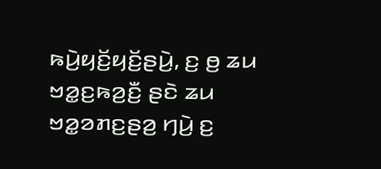ꤒꤣꤧ꤬ꤟꤢꤩ꤬ꤟꤢꤩ꤬ꤔꤣꤧ꤬, ꤢ꤬ ꤥ꤬ ꤘꤣ ꤠꤤ꤭ꤢ꤬ꤒꤤ꤬ꤢꤪ꤬ ꤔꤢꤧ ꤘꤣ ꤠꤤ꤭ꤤꤊꤢ꤬ꤔꤤ꤬ ꤚꤣꤧ꤬ ꤢ꤬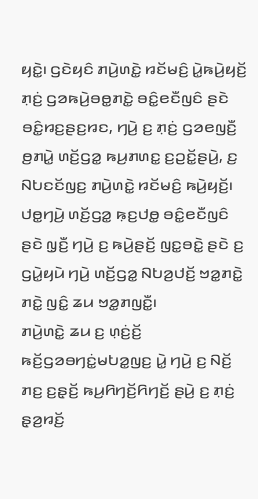ꤟꤢꤧ꤭꤯ ꤞꤢꤧꤟꤢꤨ ꤊꤣꤧ꤬ꤛꤢꤧ꤭ ꤙꤢꤩꤗꤢꤨ꤬ ꤣꤧ꤭ꤒꤣꤧ꤬ꤟꤢꤩ꤬ ꤊ꤫ꤢꤦ꤬ ꤞꤤꤒꤣꤧ꤬ꤋꤥ꤭ꤊꤢꤧ꤭ ꤋꤢꤨ꤭ꤕꤢꤪꤜꤢꤨ ꤔꤢꤧ ꤋꤢꤨ꤭ꤙꤢ꤬ꤔꤢ꤬ꤙꤢ, ꤚꤣꤧ꤬ ꤢ꤬ ꤊ꤫ꤢꤦ꤬ ꤞꤤꤕꤜꤢꤪ꤬ ꤥ꤬ꤊꤣꤧ꤭ ꤛꤢꤩ꤬ꤞꤤ꤭ ꤒꤣ꤬ꤊꤛꤢ꤭ ꤢ꤬ꤑꤢꤩ꤭ꤔꤣꤧ꤬, ꤢ꤬ ꤡꤝꤢꤢꤩꤜꤢ꤬ ꤊꤣꤧ꤬ꤛꤢꤧ꤭ ꤙꤢꤩꤗꤢꤨ꤬ ꤒꤣꤧ꤬ꤟꤢꤩ꤬꤯ ꤓꤥ꤭ꤚꤣꤧ꤬ ꤛꤢꤩ꤬ꤞꤤ꤭ ꤒ꤫ꤢ꤬ꤓꤥ꤭ ꤋꤢꤨ꤭ꤕꤢꤪꤜꤢꤨ ꤔꤢꤧ ꤜ꤫ꤢꤪ꤬ ꤚꤣꤧ꤬ ꤢ꤬ ꤒꤣꤧ꤬ꤔꤢꤩ꤬ ꤜꤢ꤭ꤋꤢꤧ꤭ ꤔꤢꤧ ꤢ꤬ ꤞꤣꤧ꤭ꤟꤣꤧ ꤚꤣꤧ꤬ ꤛꤢꤩ꤬ꤞꤤ꤭ ꤡꤝꤤ꤬ꤓꤢꤩ꤬ ꤠꤤ꤭ꤊꤢꤧ꤭ ꤊꤢꤧ꤭ ꤜꤢꤨ꤭ ꤘꤣ ꤠꤤ꤭ꤊꤜꤢꤪ꤭꤯
ꤊꤣꤧ꤬ꤛꤢꤧ꤭ ꤘꤣ ꤢ꤬ ꤛ꤫ꤢꤦ꤬ꤢꤩ꤬ ꤒꤢꤩ꤬ꤞꤤꤋꤚꤢꤦ꤭ꤗꤝꤤ꤭ꤜꤢ꤬ ꤣꤧ꤭ ꤚꤣꤧ꤬ ꤢ꤬ ꤡꤢꤩ꤬ ꤊꤢ꤬ ꤢ꤬ꤔ꤫ꤢꤩ꤬ ꤒꤣ꤬ꤖꤚꤢꤩ꤬ꤖꤚꤢꤩ꤬ ꤔꤣꤧ꤬ ꤢ꤬ ꤊ꤫ꤢꤦ꤬ ꤔ꤫ꤤ꤬ꤙꤢꤩ꤬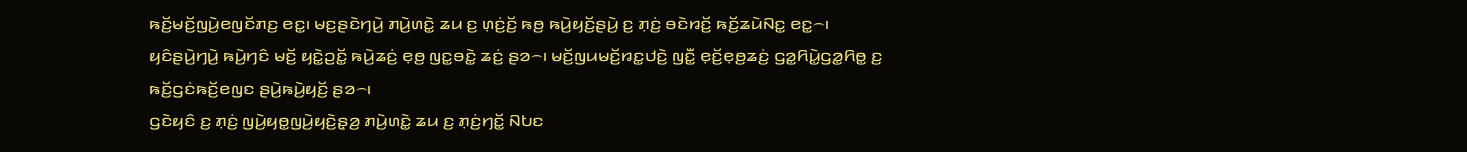ꤒꤢꤩ꤬ꤗꤢꤩ꤬ꤜꤣꤧ꤬ꤕꤜꤢꤩꤊꤢ꤬ ꤕꤢ꤭꤯ ꤗꤢ꤬ꤔꤢꤧꤚꤣꤧ꤬ ꤊꤣꤧ꤬ꤛꤢꤧ꤭ ꤘꤣ ꤢ꤬ ꤛ꤫ꤢꤦ꤬ꤢꤩ꤬ ꤒꤥ꤬ ꤒꤣꤧ꤬ꤟꤢꤩ꤬ꤔꤣꤧ꤬ ꤢ꤬ ꤊ꤫ꤢꤦ꤬ ꤋꤢꤧꤙꤢꤩ꤬ ꤒꤢꤩ꤬ꤘꤣꤧꤡꤢ꤭ ꤕꤢ꤭꤮꤯
ꤟꤢꤨꤔꤣꤧ꤬ꤚꤣꤧ꤬ ꤒꤣꤧ꤬ꤚꤢꤨ ꤗꤢꤩ꤬ ꤟꤢꤧ꤭ꤑꤢꤩ꤭ ꤒꤣꤧ꤬ꤘꤢꤦ꤬ ꤕ꤫ꤥ꤬ ꤜꤢ꤭ꤋꤢꤧ꤭ ꤘꤢꤦ꤬ ꤔꤤ꤮꤯ ꤗꤢꤩ꤬ꤜꤣꤗꤢꤩ꤬ꤙꤢ꤭ꤓꤢꤧ꤬ ꤜꤢꤪ꤭ ꤕ꤫ꤢꤩ꤬ꤕ꤫ꤥ꤬ꤘꤢꤦ꤬ ꤞꤤ꤭ꤖꤣꤧ꤭ꤞꤤ꤭ꤖꤥ꤭ ꤢ꤬ ꤒꤢꤩ꤬ꤞꤢꤦꤒꤢꤩ꤬ꤕꤜꤢ ꤔꤣꤧ꤬ꤒꤣꤧ꤬ꤟꤢꤩ꤬ ꤔꤤ꤮꤯
ꤞꤢꤧꤟꤢꤨ ꤢ꤬ ꤊ꤫ꤢꤦ꤬ ꤜꤣꤧ꤬ꤟꤥ꤭ꤜꤣꤧ꤬ꤟꤢꤧ꤬ꤔ꤫ꤤ꤬ ꤊꤣꤧ꤬ꤛꤢꤧ꤭ ꤘꤣ ꤢ꤬ ꤊ꤫ꤢꤦ꤬ꤚꤢꤩ꤭ ꤡꤝꤢ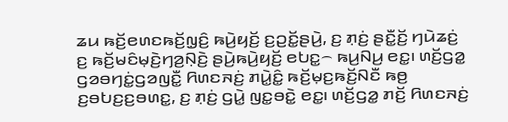ꤘꤣ ꤒꤢꤩ꤬ꤕꤛꤢꤒꤢꤩ꤬ꤜ꤫ꤢꤨ꤬ ꤒꤣꤧ꤬ꤟꤢꤩ꤬ ꤢ꤬ꤑꤢꤩ꤭ꤔꤣꤧ꤬, ꤢ꤬ ꤊ꤫ꤢꤦ꤬ ꤔꤢꤪ꤭ꤢꤩ꤬ ꤚꤣꤧꤘꤢꤦ꤬ ꤢ꤬ ꤒꤢꤩ꤬ꤗꤢꤨꤗ꤫ꤢꤧ꤬ꤚꤤ꤬ꤡ꤫ꤢꤧ꤬ ꤔꤣꤧ꤬ꤒꤣꤧ꤬ꤟꤢꤩ꤬ ꤕꤝꤢ꤭꤮ ꤒꤣ꤬ꤡꤣ꤬ ꤕꤢ꤭꤯ ꤛꤢꤩ꤬ꤞꤤ꤭ ꤞꤤꤋꤚꤢꤦ꤭ꤞꤤꤜꤢꤪ꤭ ꤖꤛꤢꤏꤢꤦ꤬ ꤊꤣꤧ꤭ꤢꤨ꤭ ꤒꤢꤩ꤬ꤗ꤫ꤢ꤬ꤒꤢꤩ꤬ꤡꤢꤪ ꤒꤥ꤬ ꤢ꤬ꤋꤝꤢ꤬ꤢ꤬ꤋꤛꤢ꤭, ꤢ꤬ ꤊ꤫ꤢꤦ꤬ ꤞꤣꤧ꤭ ꤜꤢ꤭ꤋꤢꤧ꤭ ꤕꤢ꤭꤯ ꤛꤢꤩ꤬ꤞꤤ꤭ ꤊꤢꤩ꤬ ꤖꤛꤢꤏꤢꤦ꤬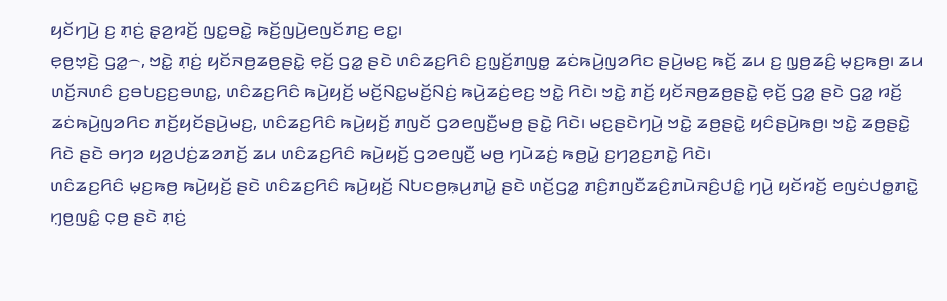ꤟꤢꤩꤚꤣꤧ꤬ ꤢ꤬ ꤊ꤫ꤢꤦ꤬ ꤔ꤫ꤤ꤬ꤙꤢꤩ꤬ ꤜꤢ꤭ꤋꤢꤧ꤭ ꤒꤢꤩ꤬ꤜꤣꤧ꤬ꤕꤜꤢꤩꤊꤢ꤬ ꤕꤢ꤭꤯
ꤕ꤫ꤥ꤬ꤠ꤫ꤢꤧ꤬ ꤞꤤ꤭꤮, ꤠꤢꤧ꤭ ꤊ꤫ꤢꤦ꤬ ꤟꤢꤩꤏꤥ꤬ꤘꤥ꤬ꤔꤢꤧ꤭ ꤕ꤫ꤢꤩ꤬ ꤞꤤ꤭ ꤔꤢꤧ ꤛꤢꤨꤘꤢ꤬ꤖꤢꤨ ꤢ꤬ꤜ꤫ꤢꤩ꤬ꤊꤜꤥ꤭ ꤘꤢꤦꤒꤣꤧ꤬ꤜꤤꤖꤢ ꤔꤣꤧ꤬ꤗꤢ꤬ ꤒꤢꤩ꤬ ꤘꤣ ꤢ꤬ ꤜ꤫ꤥ꤬ꤘꤢꤨ꤬ ꤗ꤫ꤢ꤬ꤒꤥ꤬꤯ ꤘꤣ ꤛꤢꤩ꤬ꤏꤛꤢꤨ ꤢ꤬ꤋꤝꤢ꤬ꤢ꤬ꤋꤛꤢ꤭, ꤛꤢꤨꤘꤢ꤬ꤖꤢꤨ ꤒꤣꤧ꤬ꤟꤢꤩ꤬ ꤗꤢꤩ꤬ꤡꤢ꤭ꤗꤢꤩ꤬ꤡꤢꤦ꤬ ꤒꤣꤧ꤬ꤘꤢꤦ꤬ꤕꤢ꤬ ꤠꤢꤧ꤭ ꤖꤢꤧ꤯ ꤠꤢꤧ꤭ ꤊꤢꤩ꤬ ꤟꤢꤩꤏꤥ꤬ꤘꤥ꤬ꤔꤢꤧ꤭ ꤕ꤫ꤢꤩ꤬ ꤞꤤ꤭ ꤔꤢꤧ ꤞꤤ꤭ ꤙꤢꤩ꤬ ꤘꤢꤦꤒꤣꤧ꤬ꤜꤤꤖꤢ ꤊꤢꤩ꤬ꤟꤢꤩꤔꤣꤧ꤬ꤗꤢ꤬, ꤛꤢꤨꤘꤢ꤬ꤖꤢꤨ ꤒꤣꤧ꤬ꤟꤢꤩ꤬ ꤊꤜꤢꤩ ꤞꤤꤕꤜꤢꤪ꤬ꤗꤥ꤬ ꤔꤢꤧ꤭ ꤖꤢꤧ꤯ ꤗꤢ꤬ꤔꤢꤧꤚꤣꤧ꤬ ꤠꤢꤧ꤭ ꤘꤥ꤬ꤔꤢꤧ꤭ ꤟꤢꤨꤔꤣꤧ꤬ꤒꤥ꤬꤯ ꤠꤢꤧ꤭ ꤘꤥ꤬ꤔꤢꤧ꤭ ꤖꤢꤧ ꤔꤢꤧ ꤋꤚꤤ ꤟꤤ꤬ꤓꤢꤦ꤬ꤘꤤꤊꤢꤩ꤬ ꤘꤣ ꤛꤢꤨꤘꤢ꤬ꤖꤢꤨ ꤒꤣꤧ꤬ꤟꤢꤩ꤬ ꤞꤤꤕꤜꤢꤪ꤬ ꤗꤥ꤬ ꤚꤣꤧꤘꤢꤦ꤬ ꤒꤥ꤬ꤣꤧ꤭ ꤢ꤬ꤚꤤ꤬ꤢ꤬ꤊꤢꤧ꤭ ꤖꤢꤧ꤯
ꤛꤢꤨꤘꤢ꤬ꤖꤢꤨ ꤗ꤫ꤢ꤬ꤒꤥ꤬ ꤒꤣꤧ꤬ꤟꤢꤩ꤬ ꤔꤢꤧ ꤛꤢꤨꤘꤢ꤬ꤖꤢꤨ ꤒꤣꤧ꤬ꤟꤢꤩ꤬ ꤡꤝꤢꤥ꤬ꤒ꤫ꤣ꤬ꤊꤣꤧ꤭ ꤔꤢꤧ ꤛꤢꤩ꤬ꤞꤤ꤭ ꤊꤢꤨ꤬ꤊꤜꤢꤪꤘꤢꤨ꤬ꤊꤣꤧꤏꤢꤨ꤬ꤓꤢꤨ꤭ ꤚꤣꤧ꤬ ꤟꤢꤩꤙꤢꤩ꤬ ꤕꤜꤢꤦꤓꤥ꤭ꤊꤢꤧ꤭ ꤚ꤫ꤥ꤬ꤜꤢꤨ꤭ ꤍ꤫ꤥ꤬ ꤔꤢꤧ ꤊ꤫ꤢꤦ꤬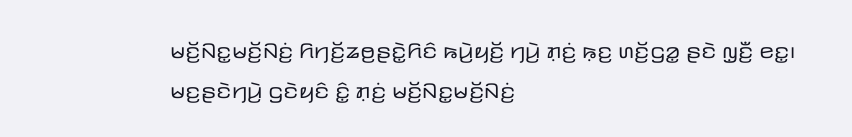ꤗꤢꤩ꤬ꤡꤢ꤭ꤗꤢꤩ꤬ꤡꤢꤦ꤬ ꤖꤚꤢꤩ꤬ꤘꤥ꤬ꤔꤢꤧ꤭ꤖꤢꤨ ꤒꤣꤧ꤬ꤟꤢꤩ꤬ ꤚꤣꤧ꤬ ꤊ꤫ꤢꤦ꤬ ꤒ꤫ꤢ꤬ ꤛꤢꤩ꤬ꤞꤤ꤭ ꤔꤢꤧ ꤜ꤫ꤢꤪ꤬ ꤕꤢ꤭꤯
ꤗꤢ꤬ꤔꤢꤧꤚꤣꤧ꤬ ꤞꤢꤧꤟꤢꤨ ꤢꤨ꤭ ꤊ꤫ꤢꤦ꤬ ꤗꤢꤩ꤬ꤡꤢ꤭ꤗꤢꤩ꤬ꤡꤢꤦ꤬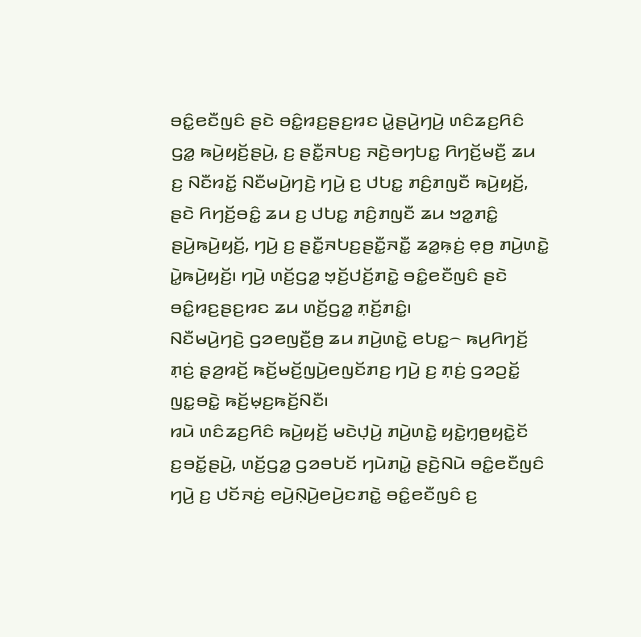ꤋꤢꤨ꤭ꤕꤢꤪꤜꤢꤨ ꤔꤢꤧ ꤋꤢꤨ꤭ꤙꤢ꤬ꤔꤢ꤬ꤙꤢ ꤣꤧ꤭ꤔꤣꤧ꤬ꤚꤣꤧ꤬ ꤛꤢꤨꤘꤢ꤬ꤖꤢꤨ ꤞꤤ꤭ ꤒꤣꤧ꤬ꤟꤢꤩ꤬ꤔꤣꤧ꤬, ꤢ꤬ ꤔꤢꤪ꤭ꤏꤝꤢ꤬ ꤏꤢꤧ꤬ꤋꤚꤝꤢ꤭ ꤖꤚꤢꤩ꤬ꤗꤢꤪ꤬ ꤘꤣ ꤢ꤬ ꤡꤢꤪꤙꤢꤩ꤭ ꤡꤢꤪꤗꤣꤧ꤬ꤚꤢꤧ꤬ ꤚꤣꤧ꤬ ꤢ꤬ ꤓꤝꤢ꤭ ꤊꤢꤨ꤬ꤊꤜꤢꤪ ꤒꤣꤧ꤬ꤟꤢꤩ꤬, ꤔꤢꤧ ꤖꤚꤢꤩ꤬ꤋꤢꤨ꤭ ꤘꤣ ꤢ꤬ ꤓꤝꤢ꤭ ꤊꤢꤨ꤬ꤊꤜꤢꤪ ꤘꤣ ꤠꤤ꤭ꤊꤢꤨ꤭ ꤔꤣꤧ꤬ꤒꤣꤧ꤬ꤟꤢꤩ꤬, ꤚꤣꤧ꤬ ꤢ꤬ ꤔꤢꤪ꤭ꤏꤝꤢ꤬ꤔꤢꤪ꤭ꤏꤢꤪ꤭ ꤘꤤ꤭ꤒ꤫ꤢꤦ꤬ ꤕ꤫ꤥ꤬ ꤊꤣꤧ꤬ꤛꤢꤧ꤭ ꤣꤧ꤭ꤒꤣꤧ꤬ꤟꤢꤩ꤬꤯ ꤚꤣꤧ꤬ ꤛꤢꤩ꤬ꤞꤤ꤭ ꤠ꤫ꤢꤩ꤬ꤓꤢꤩ꤬ꤊꤢꤧ꤭ ꤋꤢꤨ꤭ꤕꤢꤪꤜꤢꤨ ꤔꤢꤧ ꤋꤢꤨ꤭ꤙꤢ꤬ꤔꤢ꤬ꤙꤢ ꤘꤣ ꤛꤢꤩ꤬ꤞꤤ꤭ ꤊ꤫ꤢꤩ꤬ꤊꤢꤨ꤭꤯
ꤡꤢꤪꤗꤣꤧ꤬ꤚꤢꤧ꤬ ꤞꤤꤕꤜꤢꤪ꤬ꤥ꤬ ꤘꤣ ꤊꤣꤧ꤬ꤛꤢꤧ꤭ ꤕꤝꤢ꤭꤮ ꤒꤣ꤬ꤖꤚꤢꤩ꤬ ꤊ꤫ꤢꤦ꤬ ꤔ꤫ꤤ꤬ꤙꤢꤩ꤬ ꤒꤢꤩ꤬ꤗꤢꤩ꤬ꤜꤣꤧ꤬ꤕꤜꤢꤩꤊꤢ꤬ ꤚꤣꤧ꤬ ꤢ꤬ ꤊ꤫ꤢꤦ꤬ ꤞꤤꤑꤢꤩ꤭ ꤜꤢ꤭ꤋꤢꤧ꤭ ꤒꤢꤩ꤬ꤗ꤫ꤢ꤬ꤒꤢꤩ꤬ꤡꤢꤪ꤯
ꤙꤣꤧ ꤛꤢꤨꤘꤢ꤬ꤖꤢꤨ ꤒꤣꤧ꤬ꤟꤢꤩ꤬ ꤗꤢꤧꤓ꤫ꤣꤧ꤬ ꤊꤣꤧ꤬ꤛꤢꤧ꤭ ꤟꤢꤧ꤭ꤚ꤫ꤥ꤬ꤟꤢꤧ꤭ꤢꤩ ꤢ꤬ꤋꤢꤩ꤭ꤔꤣꤧ꤬, ꤛꤢꤩ꤬ꤞꤤ꤭ ꤞꤤꤋꤝꤢꤩ ꤚꤣꤧꤊꤣꤧ꤭ ꤔꤢꤧ꤬ꤡꤣꤧ ꤋꤢꤨ꤭ꤕꤢꤪꤜꤢꤨ ꤚꤣꤧ꤬ ꤢ꤬ ꤓꤢꤩꤏꤢꤦ꤬ ꤕꤣꤧ꤬ꤡ꤫ꤣꤧ꤬ꤕꤣꤧ꤬ꤢꤊꤢꤧ꤭ ꤋꤢꤨ꤭ꤕꤢꤪꤜꤢꤨ ꤢ꤬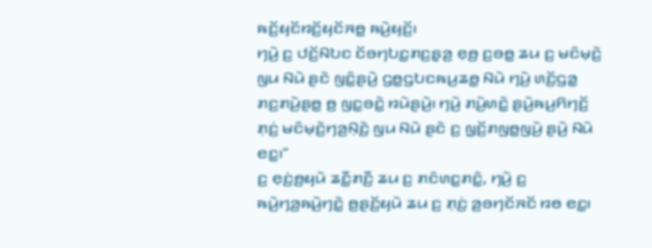ꤒꤢꤩ꤬ꤟꤢꤩꤙꤢꤩ꤬ꤟꤢꤩꤏꤥ꤭ ꤒꤣꤧ꤬ꤟꤢꤩ꤬꤯
ꤚꤣꤧ꤬ ꤢ꤬ ꤓꤢꤩ꤬ꤡꤝꤢ ꤢꤩꤋꤚꤝꤢ꤭ꤊꤢ꤬ꤔ꤫ꤤ꤬ ꤕ꤫ꤥ꤬ ꤢ꤬ꤋꤥ꤭ ꤘꤣ ꤢ꤬ ꤗꤢꤨꤗ꤫ꤢꤧ꤬ ꤜꤣ ꤡꤣꤧ ꤔꤢꤧ ꤜꤢꤨ꤭ꤔꤣꤧ꤬ ꤞꤥ꤭ꤞꤝꤢꤒꤣ꤬ꤘꤥ꤭ ꤡꤣꤧ ꤚꤣꤧ꤬ ꤛꤢꤩ꤬ꤞꤤ꤭ ꤊꤢ꤬ꤊꤣꤧ꤬ꤔꤥ꤭ ꤥ꤬ ꤜꤢ꤭ꤋꤢꤧ꤭ ꤙꤣꤧꤔꤣꤧ꤬꤯ ꤚꤣꤧ꤬ ꤊꤣꤧ꤬ꤛꤢꤧ꤭ ꤔꤣꤧ꤬ꤒꤣ꤬ꤖꤚꤢꤩ꤬ ꤊ꤫ꤢꤦ꤬ ꤗꤢꤨꤗ꤫ꤢꤧ꤬ꤚꤤ꤬ꤡ꤫ꤢꤧ꤬ ꤜꤣ ꤡꤣꤧ ꤔꤢꤧ ꤢ꤬ ꤜ꤫ꤢꤩ꤬ꤊꤜꤥ꤭ꤜꤣꤧ꤬ ꤔꤣꤧ꤬ ꤡꤣꤧ ꤕꤢ꤭꤯”
ꤢ꤬ ꤕ꤫ꤢꤦ꤬ꤥ꤬ꤟꤣꤧ ꤘꤢꤪ꤭ꤊꤢꤪ꤬ ꤘꤣ ꤢ꤬ ꤊꤢꤨꤛꤢ꤭ꤊꤢꤨ꤭, ꤚꤣꤧ꤬ ꤢ꤬ ꤒꤣꤧ꤬ꤚꤤ꤬ꤒꤣꤧ꤬ꤚꤢꤧ꤭ ꤥ꤬ꤔꤢꤩ꤬ꤟꤣꤧ ꤘꤣ ꤢ꤬ ꤊ꤫ꤢꤦ꤬ ꤤ꤬ꤋꤚꤢꤩꤏꤢꤩ ꤙꤥ ꤕꤢ꤭꤯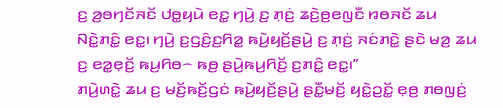ꤢ꤬ ꤤ꤬ꤋꤚꤢꤩꤏꤢꤩ ꤓꤥ꤭ꤟꤣꤧ ꤕꤢ꤭ ꤚꤣꤧ꤬ ꤢ꤬ ꤊ꤫ꤢꤦ꤬ ꤘꤢꤧ꤬ꤥ꤬ꤕꤜꤢꤪ ꤙꤥꤏꤢꤩ ꤘꤣ ꤡꤢꤧ꤭ꤊꤢꤨ꤭ ꤕꤢ꤭꤯ ꤚꤣꤧ꤬ ꤢ꤬ꤞꤢꤨ꤬ꤢ꤬ꤖꤤ꤭ ꤒꤣꤧ꤬ꤟꤢꤩ꤬ꤔꤣꤧ꤬ ꤢ꤬ ꤊ꤫ꤢꤦ꤬ ꤏꤢꤦꤊꤢꤧ꤭ ꤔꤢꤧ ꤗꤤ꤬ ꤘꤣ ꤢ꤬ ꤕꤤ꤭ꤕ꤫ꤢꤩ꤬ ꤒꤣ꤬ꤖꤥ꤮ ꤒꤥ꤬ ꤔꤣꤧ꤬ꤒꤣ꤬ꤖꤢꤩ꤬ ꤢ꤬ꤊꤢꤨ꤭ ꤕꤢ꤭꤯”
ꤊꤣꤧ꤬ꤛꤢꤧ꤭ ꤘꤣ ꤢ꤬ ꤗꤢꤩ꤬ꤒꤢꤩ꤬ꤞꤢꤦ ꤒꤣꤧ꤬ꤟꤢꤩ꤬ꤔꤣꤧ꤬ ꤔꤢꤪ꤭ꤗꤢꤩ꤬ ꤟꤢꤧ꤭ꤑꤢꤩ꤭ ꤕ꤫ꤥ꤬ ꤊꤥꤜꤢꤦ꤬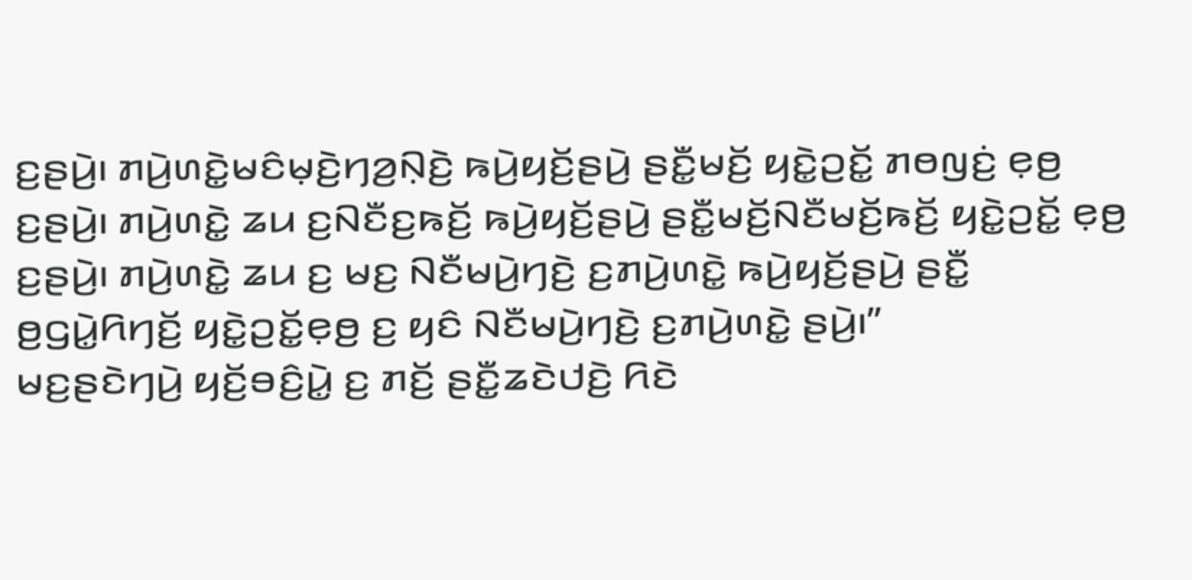ꤢ꤬ꤔꤣꤧ꤬꤯ ꤊꤣꤧ꤬ꤛꤢꤧ꤭ꤗꤢꤨꤗ꤫ꤢꤧ꤬ꤚꤤ꤬ꤡ꤫ꤢꤧ꤬ ꤒꤣꤧ꤬ꤟꤢꤩ꤬ꤔꤣꤧ꤬ ꤔꤢꤪ꤭ꤗꤢꤩ꤬ ꤟꤢꤧ꤭ꤑꤢꤩ꤭ ꤊꤥꤜꤢꤦ꤬ ꤕ꤫ꤥ꤬ ꤢ꤬ꤔꤣꤧ꤬꤯ ꤊꤣꤧ꤬ꤛꤢꤧ꤭ ꤘꤣ ꤢ꤬ꤡꤢꤪꤢ꤬ꤒꤢꤩ꤬ ꤒꤣꤧ꤬ꤟꤢꤩ꤬ꤔꤣꤧ꤬ ꤔꤢꤪ꤭ꤗꤢꤩ꤬ꤡꤢꤪꤗꤢꤩ꤬ꤒꤢꤩ꤬ ꤟꤢꤧ꤭ꤑꤢꤩ꤭ ꤕ꤫ꤥ꤬ ꤢ꤬ꤔꤣꤧ꤬꤯ ꤊꤣꤧ꤬ꤛꤢꤧ꤭ ꤘꤣ ꤢ꤬ ꤗꤢ꤬ ꤡꤢꤪꤗꤣꤧ꤬ꤚꤢꤧ꤬ ꤢ꤬ꤊꤣꤧ꤬ꤛꤢꤧ꤭ ꤒꤣꤧ꤬ꤟꤢꤩ꤬ꤔꤣꤧ꤬ ꤔꤢꤪ꤭ ꤥ꤬ꤞꤣꤧ꤭ꤖꤚꤢꤩ꤬ ꤟꤢꤧ꤭ꤑꤢꤩ꤭ꤕ꤫ꤥ꤬ ꤢ꤬ ꤟꤢꤨ ꤡꤢꤪꤗꤣꤧ꤬ꤚꤢꤧ꤬ ꤢ꤬ꤊꤣꤧ꤬ꤛꤢꤧ꤭ ꤔꤣꤧ꤬꤯”
ꤗꤢ꤬ꤔꤢꤧꤚꤣꤧ꤬ ꤟꤢꤩ꤬ꤋꤢꤨ꤬ꤣꤧ꤭ ꤢ꤬ ꤊꤢꤩ꤬ ꤔꤢꤪ꤭ꤘꤢꤧꤓꤢꤧ꤬ ꤖꤢꤧ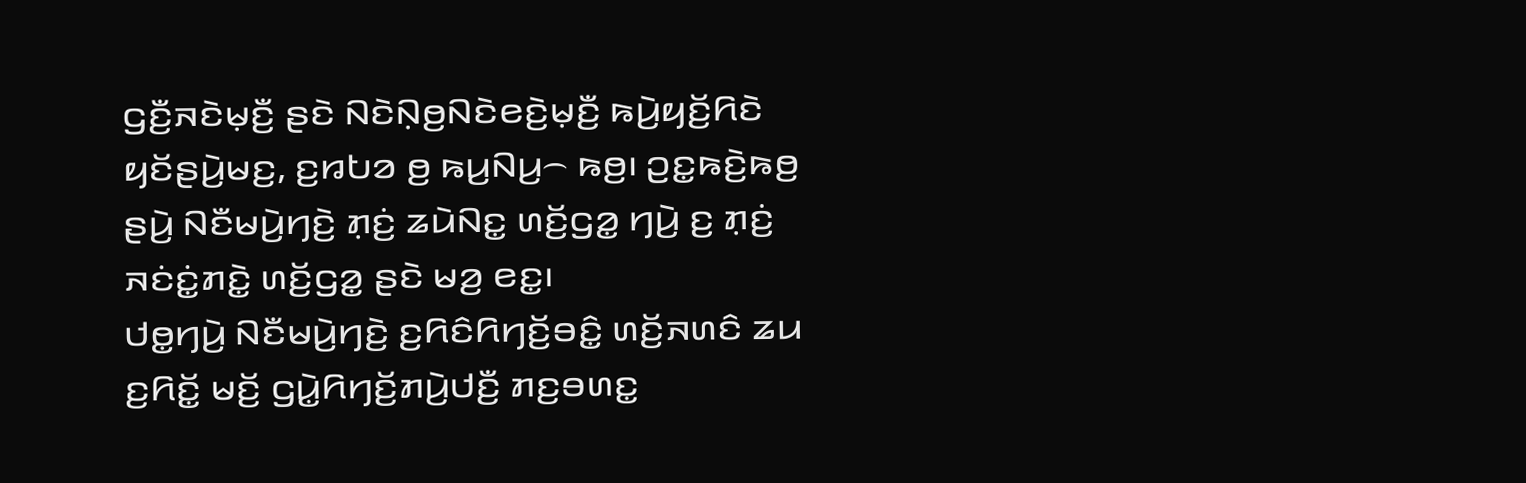ꤞꤢꤪ꤬ꤏꤢꤧꤗ꤫ꤢꤪ꤬ ꤔꤢꤧ ꤡꤢꤧꤡ꤫ꤥ꤬ꤡꤢꤧꤕꤢꤧ꤬ꤗ꤫ꤢꤪ꤬ ꤒꤣꤧ꤬ꤟꤢꤩ꤬ꤖꤢꤧ ꤟꤢꤩꤔꤣꤧ꤬ꤗꤢ꤬, ꤢ꤬ꤙꤝꤤ ꤥ꤬ ꤒꤣ꤬ꤡꤣ꤬꤮ ꤒꤥ꤬꤯ ꤑꤢ꤭ꤒꤢꤧ꤬ꤒꤥ꤬ ꤔꤣꤧ꤬ ꤡꤢꤪꤗꤣꤧ꤬ꤚꤢꤧ꤬ ꤊ꤫ꤢꤦ꤬ ꤘꤣꤧꤡꤢ꤭ ꤛꤢꤩ꤬ꤞꤤ꤭ ꤚꤣꤧ꤬ ꤢ꤬ ꤊ꤫ꤢꤦ꤬ ꤏꤢꤦꤢꤦ꤭ꤊꤢꤧ꤭ ꤛꤢꤩ꤬ꤞꤤ꤭ ꤔꤢꤧ ꤗꤤ꤬ ꤕꤢ꤭꤯
ꤓꤥ꤭ꤚꤣꤧ꤬ ꤡꤢꤪꤗꤣꤧ꤬ꤚꤢꤧ꤬ ꤢ꤬ꤖꤢꤨꤖꤚꤢꤩ꤬ꤋꤢꤨ꤭ ꤛꤢꤩ꤬ꤏꤛꤢꤨ ꤘꤣ ꤢ꤬ꤖꤢꤩ꤭ ꤗꤢꤩ꤬ ꤞꤣꤧ꤭ꤖꤚꤢꤩ꤬ꤊꤣꤧ꤬ꤓꤢꤪ꤬ ꤊꤢ꤬ꤋꤛꤢ꤭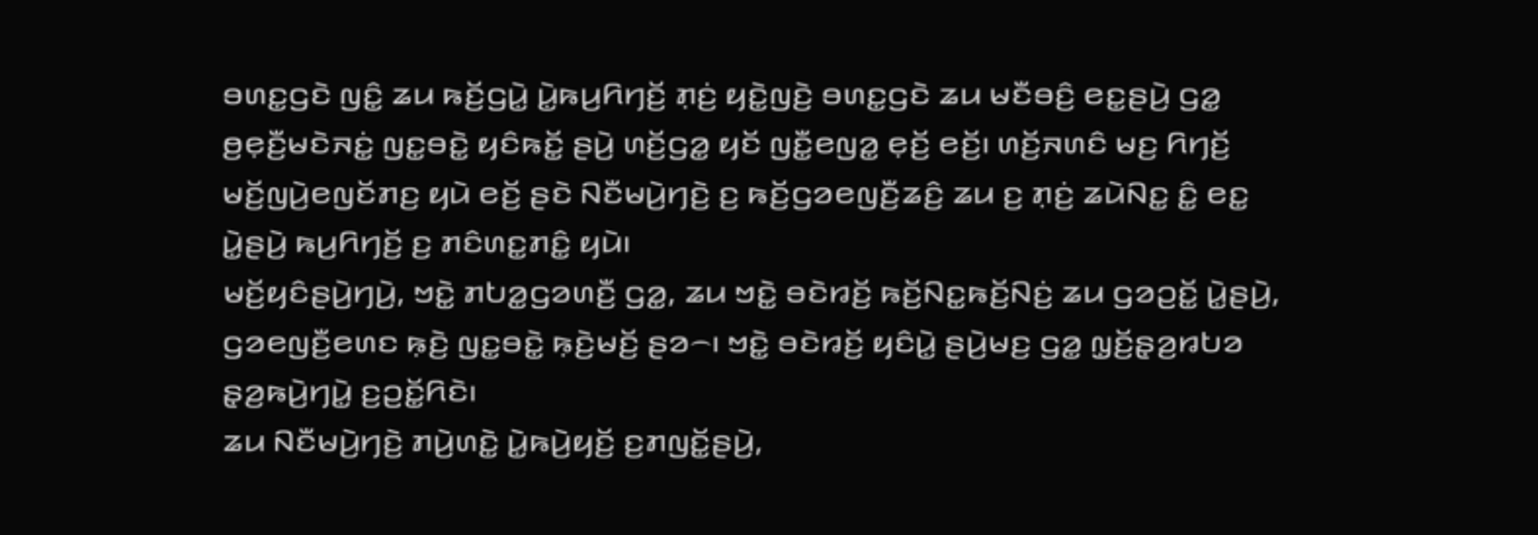ꤋꤛꤢ꤭ꤞꤢꤧ ꤜꤢꤨ꤭ ꤘꤣ ꤒꤢꤩ꤬ꤞꤣꤧ꤭ ꤣꤧ꤭ꤒꤣ꤬ꤖꤚꤢꤩ꤬ ꤊ꤫ꤢꤦ꤬ ꤟꤢꤧ꤭ꤜꤢꤧ꤬ ꤋꤛꤢ꤭ꤞꤢꤧ ꤘꤣ ꤗꤢꤪꤋꤢꤨ꤬ ꤕꤢ꤭ꤔꤣꤧ꤬ ꤞꤤ꤭ ꤥ꤬ꤕ꤫ꤢꤪ꤬ꤗꤢꤧꤏꤢꤦ꤭ ꤜꤢ꤭ꤋꤢꤧ꤭ ꤟꤢꤨꤒꤢꤩ꤭ ꤔꤣꤧ꤬ ꤛꤢꤩ꤬ꤞꤤ꤭ ꤟꤢꤩ ꤜꤢꤪ꤭ꤕꤜꤤ꤭ ꤕ꤫ꤢꤩ꤬ ꤕꤢꤩ꤬꤯ ꤛꤢꤩ꤬ꤏꤛꤢꤨ ꤗꤢ꤬ ꤖꤚꤢꤩ꤬ ꤗꤢꤩ꤬ꤜꤣꤧ꤬ꤕꤜꤢꤩꤊꤢ꤬ ꤟꤣꤧ ꤕꤢꤩ꤬ ꤔꤢꤧ ꤡꤢꤪꤗꤣꤧ꤬ꤚꤢꤧ꤬ ꤢ꤬ ꤒꤢꤩ꤬ꤞꤤꤕꤜꤢꤪ꤬ꤘꤢꤨ꤬ ꤘꤣ ꤢ꤬ ꤊ꤫ꤢꤦ꤬ ꤘꤣꤧꤡꤢ꤭ ꤢꤨ꤭ ꤕꤢ꤭ ꤣꤧ꤭ꤔꤣꤧ꤬ ꤒꤣ꤬ꤖꤚꤢꤩ꤬ ꤢ꤬ ꤊꤢꤨꤛꤢ꤭ꤊꤢꤨ꤭ ꤟꤣꤧ꤯
ꤗꤢꤩ꤬ꤟꤢꤨꤔꤣꤧ꤬ꤚꤣꤧ꤬, ꤠꤢꤧ꤭ ꤊꤝꤤ꤭ꤞꤤꤛꤢꤪ꤬ ꤞꤤ꤭, ꤘꤣ ꤠꤢꤧ꤭ ꤋꤢꤧꤙꤢꤩ꤬ ꤒꤢꤩ꤬ꤡꤢ꤭ꤒꤢꤩ꤬ꤡꤢꤦ꤬ ꤘꤣ ꤞꤤꤑꤢꤩ꤭ ꤣꤧ꤭ꤔꤣꤧ꤬, ꤞꤤꤕꤜꤢꤪ꤬ꤕꤛꤢ ꤒ꤫ꤢꤧ꤬ ꤜꤢ꤭ꤋꤢꤧ꤭ ꤒ꤫ꤢꤧ꤬ꤗꤢꤩ꤬ ꤔꤤ꤮꤯ ꤠꤢꤧ꤭ ꤋꤢꤧꤙꤢꤩ꤬ ꤟꤢꤨꤣꤧ꤭ ꤔꤣꤧ꤬ꤗꤢ꤬ ꤞꤤ꤭ ꤜ꤫ꤢꤩ꤬ꤔ꤫ꤤ꤬ꤙꤝꤤ ꤔ꤫ꤤ꤬ꤒꤣꤧ꤬ꤚꤣꤧ꤭ ꤢ꤬ꤑꤢꤩ꤭ꤖꤢꤧ꤯
ꤘꤣ ꤡꤢꤪꤗꤣꤧ꤬ꤚꤢꤧ꤬ ꤊꤣꤧ꤬ꤛꤢꤧ꤭ ꤣꤧ꤭ꤒꤣꤧ꤬ꤟꤢꤩ꤬ ꤢ꤬ꤊꤜꤢꤩ꤭ꤔꤣꤧ꤬,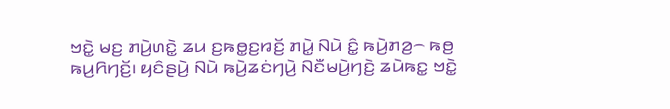ꤠꤢꤧ꤭ ꤗꤢ꤬ ꤊꤣꤧ꤬ꤛꤢꤧ꤭ ꤘꤣ ꤢ꤬ꤒꤥ꤭ꤢ꤬ꤙꤢꤩ꤬ ꤊꤣꤧ꤭ ꤡꤣꤧ ꤢꤨ꤭ ꤒꤣꤧ꤬ꤊꤤ꤬꤮ ꤒꤥ꤬ ꤒꤣ꤬ꤖꤚꤢꤩ꤬꤯ ꤟꤢꤨꤔꤣꤧ꤬ ꤡꤣꤧ ꤒꤣꤧ꤬ꤘꤢꤦꤚꤣꤧ꤬ ꤡꤢꤪꤗꤣꤧ꤬ꤚꤢꤧ꤬ ꤘꤣꤧꤒꤢ꤭ ꤠꤢꤧ꤭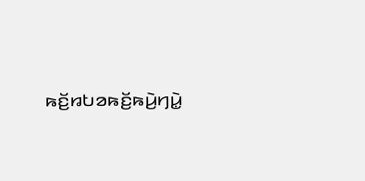ꤒꤢꤩ꤬ꤙꤝꤤꤒꤢꤩ꤬ꤒꤣꤧ꤬ꤚꤣꤧ꤭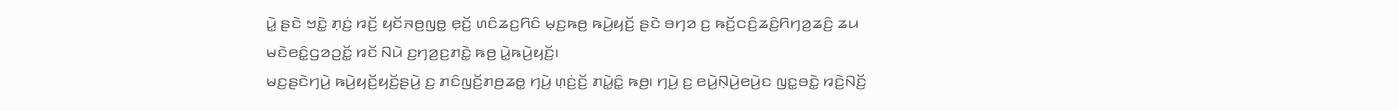ꤣꤧ꤭ ꤔꤢꤧ ꤠꤢꤧ꤭ ꤊ꤫ꤢꤦ꤬ ꤙꤢꤩ꤬ ꤟꤢꤩꤏꤥ꤬ꤜꤥ꤭ ꤕ꤫ꤢꤩ꤬ ꤛꤢꤨꤘꤢ꤬ꤖꤢꤨ ꤗ꤫ꤢ꤬ꤒꤥ꤬ ꤒꤣꤧ꤬ꤟꤢꤩ꤬ ꤔꤢꤧ ꤋꤚꤤ ꤢ꤬ ꤒꤢꤩ꤬ꤍꤢꤨ꤬ꤘꤢꤨ꤬ꤖꤚꤤ꤬ꤘꤢꤨ꤬ ꤘꤣ ꤗꤢꤧꤕꤢꤨ꤭ꤞꤤꤑꤢꤩ꤭ ꤙꤢꤩ ꤡꤣꤧ ꤢ꤬ꤚꤤ꤬ꤢ꤬ꤊꤢꤧ꤭ ꤒꤥ꤬ ꤣꤧ꤭ꤒꤣꤧ꤬ꤟꤢꤩ꤬꤯
ꤗꤢ꤬ꤔꤢꤧꤚꤣꤧ꤬ ꤒꤣꤧ꤬ꤟꤢꤩ꤬ꤟꤢꤩ꤬ꤔꤣꤧ꤬ ꤢ꤬ ꤊꤢꤨꤜꤢꤩ꤬ꤊꤥ꤬ꤘꤥ꤭ ꤚꤣꤧ꤬ ꤛ꤫ꤢꤦ꤬ꤢꤩ꤬ ꤊꤣꤧ꤭ꤢꤨ꤭ ꤒꤥ꤬꤯ ꤚꤣꤧ꤬ ꤢ꤬ ꤕꤣꤧ꤬ꤡ꤫ꤣꤧ꤬ꤕꤣꤧ꤬ꤢ ꤜꤢ꤭ꤋꤢꤧ꤭ ꤙꤢꤧ꤬ꤡꤢꤩ꤬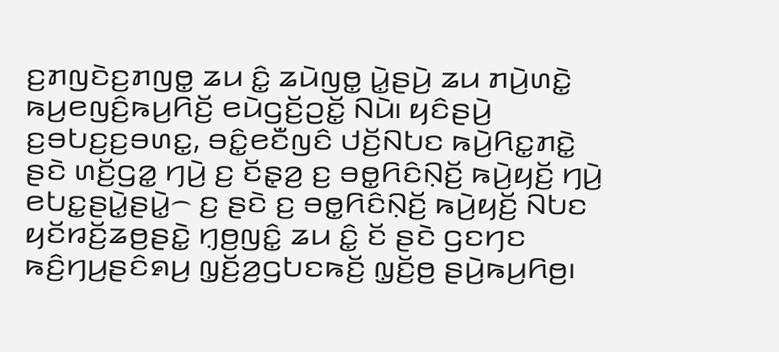ꤢ꤬ꤊꤜꤢꤧꤢ꤬ꤊꤜꤥ꤭ ꤘꤣ ꤢꤨ꤭ ꤘꤣꤧꤜꤥ꤭ ꤣꤧ꤭ꤔꤣꤧ꤬ ꤘꤣ ꤊꤣꤧ꤬ꤛꤢꤧ꤭ ꤒꤣ꤬ꤕꤜꤢꤨ꤬ꤒꤣ꤬ꤖꤢꤩ꤬ ꤕꤣꤧꤞꤢꤩ꤬ꤑꤢꤩ꤭ ꤡꤣꤧ꤯ ꤟꤢꤨꤔꤣꤧ꤬ ꤢ꤬ꤋꤝꤢ꤬ꤢ꤬ꤋꤛꤢ꤭, ꤋꤢꤨ꤭ꤕꤢꤪꤜꤢꤨ ꤓꤢꤩ꤬ꤡꤝꤢ ꤒꤣꤧ꤬ꤖꤢ꤭ꤊꤢꤧ꤭ ꤔꤢꤧ ꤛꤢꤩ꤬ꤞꤤ꤭ ꤚꤣꤧ꤬ ꤢ꤬ ꤢꤩꤔ꤫ꤤ꤬ ꤢ꤬ ꤋꤥ꤭ꤖꤢꤨꤡ꤫ꤢꤩ꤬ ꤒꤣꤧ꤬ꤟꤢꤩ꤬ ꤚꤣꤧ꤬ ꤕꤝꤢ꤭ꤔꤣꤧ꤭ꤔꤣꤧ꤭꤮ ꤢ꤬ ꤔꤢꤧ ꤢ꤬ ꤋꤥ꤭ꤖꤢꤨꤡ꤫ꤢꤩ꤬ ꤒꤣꤧ꤬ꤟꤢꤩ꤬ ꤡꤝꤢ ꤟꤢꤩꤙꤢꤩ꤬ꤘꤥ꤬ꤔꤢꤧ꤭ ꤚ꤫ꤥ꤬ꤜꤢꤨ꤭ ꤘꤣ ꤢꤨ꤭ ꤢꤩ ꤔꤢꤧ ꤞꤢꤚꤢ ꤒꤢꤨ꤬ꤚꤣ꤬ꤔꤢꤨꤎꤣ꤬ ꤜ꤫ꤢꤩ꤬ꤤ꤬ꤞꤝꤢꤒꤢꤩ꤬ ꤜ꤫ꤢꤩ꤬ꤥ꤬ ꤔꤣꤧ꤬ꤒꤣ꤬ꤖꤥ꤬꤯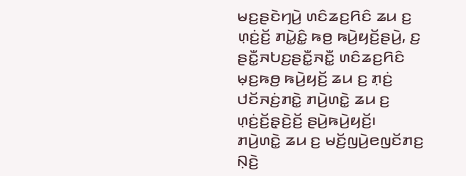ꤗꤢ꤬ꤔꤢꤧꤚꤣꤧ꤬ ꤛꤢꤨꤘꤢ꤬ꤖꤢꤨ ꤘꤣ ꤢ꤬ ꤛ꤫ꤢꤦ꤬ꤢꤩ꤬ ꤊꤣꤧ꤭ꤢꤨ꤭ ꤒꤥ꤬ ꤒꤣꤧ꤬ꤟꤢꤩ꤬ꤔꤣꤧ꤬, ꤢ꤬ ꤔꤢꤪ꤭ꤏꤝꤢ꤬ꤔꤢꤪ꤭ꤏꤢꤪ꤭ ꤛꤢꤨꤘꤢ꤬ꤖꤢꤨ ꤗ꤫ꤢ꤬ꤒꤥ꤬ ꤒꤣꤧ꤬ꤟꤢꤩ꤬ ꤘꤣ ꤢ꤬ ꤊ꤫ꤢꤦ꤬ ꤓꤢꤩꤏꤢꤦ꤬ꤊꤢꤧ꤭ ꤊꤣꤧ꤬ꤛꤢꤧ꤭ ꤘꤣ ꤢ꤬ ꤛ꤫ꤢꤦ꤬ꤢꤩ꤬ꤔ꤫ꤢꤧ꤬ꤢꤩ꤬ ꤔꤣꤧ꤬ꤒꤣꤧ꤬ꤟꤢꤩ꤬꤯
ꤊꤣꤧ꤬ꤛꤢꤧ꤭ ꤘꤣ ꤢ꤬ ꤗꤢꤩ꤬ꤜꤣꤧ꤬ꤕꤜꤢꤩꤊꤢ꤬ ꤡ꤫ꤢꤧ꤬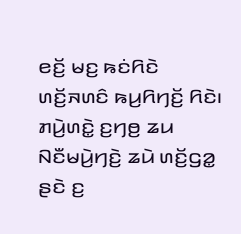ꤕꤢꤩ꤬ ꤗꤢ꤬ ꤒꤢꤦꤖꤢꤧ ꤛꤢꤩ꤬ꤏꤛꤢꤨ ꤒꤣ꤬ꤖꤚꤢꤩ꤬ ꤖꤢꤧ꤯ ꤊꤣꤧ꤬ꤛꤢꤧ꤭ ꤢ꤬ꤚꤥ꤬ ꤘꤣ ꤡꤢꤪꤗꤣꤧ꤬ꤚꤢꤧ꤬ ꤘꤣꤧ ꤛꤢꤩ꤬ꤞꤤ꤭ ꤔꤢꤧ ꤢ꤬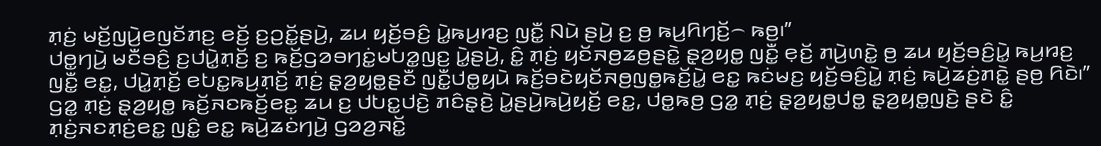ꤊ꤫ꤢꤦ꤬ ꤗꤢꤩ꤬ꤜꤣꤧ꤬ꤕꤜꤢꤩꤊꤢ꤬ ꤕꤢꤩ꤬ ꤢ꤬ꤑꤢꤩ꤭ꤔꤣꤧ꤬, ꤘꤣ ꤟꤢꤩ꤬ꤋꤢꤨ꤬ ꤣꤧ꤭ꤒꤣ꤬ꤙꤢ꤬ ꤜꤢꤪ꤭ ꤡꤣꤧ ꤔꤣꤧ꤬ ꤢ꤬ ꤥ꤬ ꤒꤣ꤬ꤖꤚꤢꤩ꤬꤮ ꤒꤥ꤬꤯”
ꤓꤥ꤭ꤚꤣꤧ꤬ ꤗꤢꤪꤋꤢꤨ꤬ ꤢ꤬ꤓꤣꤧ꤭ꤊ꤫ꤢꤩ꤬ ꤢ꤬ ꤒꤢꤩ꤬ꤞꤤꤋꤚꤢꤦ꤭ꤗꤝꤤ꤭ꤜꤢ꤬ ꤣꤧ꤭ꤔꤣꤧ꤬, ꤢꤨ꤭ ꤊ꤫ꤢꤦ꤬ ꤟꤢꤩꤏꤥ꤬ꤘꤥ꤬ꤔꤢꤧ꤭ ꤔ꤫ꤤ꤬ꤟꤥ꤭ ꤜꤢꤪ꤭ ꤕ꤫ꤢꤩ꤬ ꤊꤣꤧ꤬ꤛꤢꤧ꤭ ꤥ꤬ ꤘꤣ ꤟꤢꤩ꤬ꤋꤢꤨ꤬ꤣꤧ꤭ ꤒꤣ꤬ꤙꤢ꤬ ꤜꤢꤪ꤭ ꤕꤢ꤭, ꤓꤣꤧ꤭ꤊ꤫ꤢꤩ꤬ ꤕꤝꤢ꤭ꤒꤣ꤬ꤊ꤫ꤢꤩ꤬ ꤊ꤫ꤢꤦ꤬ ꤔ꤫ꤤ꤬ꤟꤥ꤭ꤔꤢꤪ ꤜꤢꤪ꤭ꤓꤥ꤭ꤟꤣꤧ ꤒꤢꤩ꤬ꤋꤢꤧꤟꤢꤩꤏꤥ꤬ꤜꤥ꤭ꤒꤢꤩ꤬ꤣꤧ꤭ ꤕꤢ꤭ ꤒꤢꤦꤗꤢ꤬ ꤟꤢꤩ꤬ꤋꤢꤨ꤬ꤣꤧ꤭ ꤊ꤫ꤢꤦ꤬ ꤒꤣꤧ꤬ꤘꤢꤦ꤬ꤊꤢꤧ꤭ ꤔꤥ꤬ ꤖꤢꤧ꤯”
ꤞꤤ꤭ ꤊ꤫ꤢꤦ꤬ ꤔ꤫ꤤ꤬ꤟꤥ꤭ ꤒꤢꤩ꤬ꤏꤢꤒꤢꤩ꤬ꤕꤢ꤭ ꤘꤣ ꤢ꤬ ꤓꤝꤢ꤭ꤓꤢꤧ꤬ ꤊꤢꤨꤔ꤫ꤢꤧ꤬ ꤣꤧ꤭ꤔꤣꤧ꤬ꤒꤣꤧ꤬ꤟꤢꤩ꤬ ꤕꤢ꤭, ꤓꤥ꤭ꤒꤥ꤬ ꤞꤤ꤭ ꤊ꤫ꤢꤦ꤬ ꤔ꤫ꤤ꤬ꤟꤥ꤭ꤓꤥ꤭ ꤔ꤫ꤤ꤬ꤟꤥ꤭ꤜꤢꤧ꤬ ꤔꤢꤧ ꤢꤨ꤭ ꤊ꤫ꤢꤦ꤬ꤏꤢꤊ꤫ꤢꤦ꤬ꤕꤢ꤭ ꤜꤢꤨ꤭ ꤕꤢ꤭ ꤒꤣꤧ꤬ꤘꤢꤦꤚꤣꤧ꤬ ꤞꤤꤤ꤬ꤏꤢꤩ꤭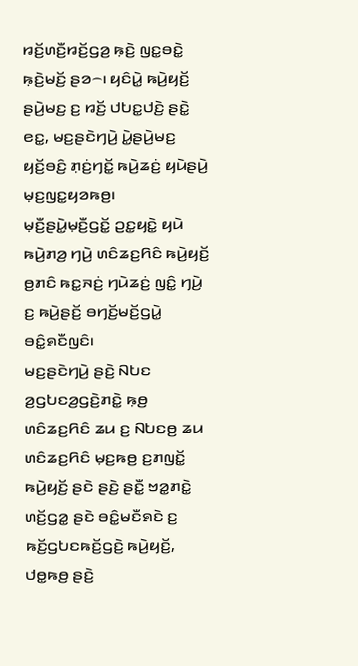ꤙꤢꤩ꤬ꤛꤢꤪ꤬ꤙꤢꤩ꤬ꤞꤤ꤬ ꤒ꤫ꤢꤧ꤬ ꤜꤢ꤭ꤋꤢꤧ꤭ ꤒ꤫ꤢꤧ꤬ꤗꤢꤩ꤬ ꤔꤤ꤮꤯ ꤟꤢꤨꤣꤧ꤭ ꤒꤣꤧ꤬ꤟꤢꤩ꤬ ꤔꤣꤧ꤬ꤗꤢ꤬ ꤢ꤬ ꤙꤢꤩ꤬ ꤓꤝꤢ꤭ꤓꤢꤧ꤬ ꤔꤢꤧ꤭ ꤕꤢ꤭, ꤗꤢ꤬ꤔꤢꤧꤚꤣꤧ꤬ ꤣꤧ꤭ꤔꤣꤧ꤬ꤗꤢ꤬ ꤟꤢꤩ꤬ꤋꤢꤨ꤬ ꤊ꤫ꤢꤦ꤬ꤚꤢꤩ꤭ ꤒꤣꤧ꤬ꤘꤢꤦ꤬ ꤟꤣꤧꤔꤣꤧ꤬ ꤗ꤫ꤢ꤬ꤜꤢ꤭ꤟꤤꤒꤥ꤬꤯
ꤗ꤫ꤢꤪ꤬ꤔꤣꤧ꤭ꤗ꤫ꤢꤪ꤬ꤞꤢꤩ꤭ ꤑꤢ꤭ꤟꤢꤧ꤭ ꤟꤣꤧ ꤒꤣꤧ꤬ꤊꤤ꤬ ꤚꤣꤧ꤬ ꤛꤢꤨꤘꤢ꤬ꤖꤢꤨ ꤒꤣꤧ꤬ꤟꤢꤩ꤬ ꤥ꤬ꤊꤢꤨ ꤒꤢ꤭ꤏꤢꤦ꤬ ꤚꤣꤧꤘꤢꤦ꤬ ꤜꤢꤨ꤭ ꤚꤣꤧ꤬ ꤢ꤬ ꤒꤣꤧ꤬ꤔꤢꤩ꤬ ꤋꤚꤢꤩ꤬ꤗꤢꤩ꤬ꤞꤣꤧ꤭ ꤋꤢꤨ꤭ꤎꤢꤪꤜꤢꤨ꤯
ꤗꤢ꤬ꤔꤢꤧꤚꤣꤧ꤬ ꤔꤢꤧ꤬ ꤡꤝꤢ ꤤ꤬ꤞꤝꤢꤤ꤬ꤞꤢꤧ꤬ꤊꤢꤧ꤭ ꤒ꤫ꤥ꤬ ꤛꤢꤨꤘꤢ꤬ꤖꤢꤨ ꤘꤣ ꤢ꤬ ꤡꤝꤢꤥ꤬ ꤘꤣ ꤛꤢꤨꤘꤢ꤬ꤖꤢꤨ ꤗ꤫ꤢ꤬ꤒꤥ꤬ ꤢ꤬ꤊꤜꤢꤩ꤭ ꤒꤣꤧ꤬ꤟꤢꤩ꤬ ꤔꤢꤧ ꤔꤢꤧ꤬ ꤔꤢꤪ꤭ ꤠꤤ꤭ꤊꤢꤧ꤭ ꤛꤢꤩ꤬ꤞꤤ꤭ ꤔꤢꤧ ꤋꤢꤨ꤭ꤗꤢꤪꤎꤢꤧ ꤢ꤬ ꤒꤢꤩ꤬ꤞꤝꤢꤒꤢꤩ꤬ꤞꤢꤧ꤬ ꤒꤣꤧ꤬ꤟꤢꤩ꤬, ꤓꤥ꤭ꤒꤥ꤬ ꤔꤢꤧ꤬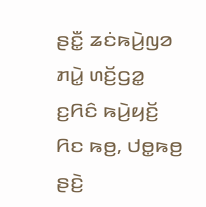ꤔꤢꤪ꤭ ꤘꤢꤦꤒꤣꤧ꤬ꤜꤤ ꤊꤣꤧ꤭ ꤛꤢꤩ꤬ꤞꤤ꤭ ꤢ꤬ꤖꤢꤨ ꤒꤣꤧ꤬ꤟꤢꤩ꤬ ꤖꤢ ꤒꤥ꤬, ꤓꤥ꤭ꤒꤥ꤬ ꤔꤢꤧ꤬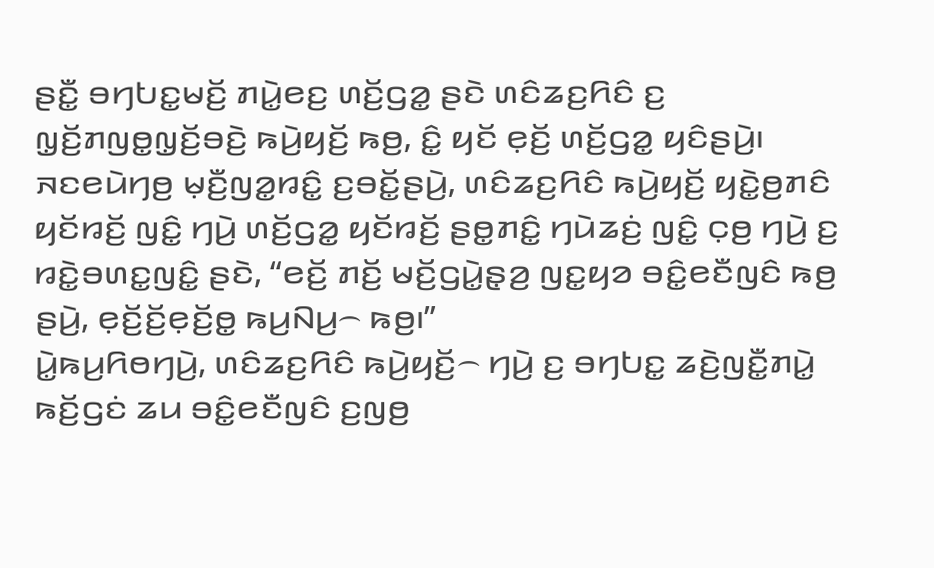ꤔꤢꤪ꤭ ꤋꤚꤝꤢ꤭ꤗꤢꤩ꤬ ꤊꤣꤧ꤭ꤕꤢ꤬ ꤛꤢꤩ꤬ꤞꤤ꤭ ꤔꤢꤧ ꤛꤢꤨꤘꤢ꤬ꤖꤢꤨ ꤢ꤬ ꤜ꤫ꤢꤩ꤬ꤊꤜꤥ꤭ꤜ꤫ꤢꤩ꤬ꤋꤢꤧ꤬ ꤒꤣꤧ꤬ꤟꤢꤩ꤬ ꤒꤥ꤬, ꤢꤨ꤭ ꤟꤢꤩ ꤕ꤫ꤢꤩ꤬ ꤛꤢꤩ꤬ꤞꤤ꤭ ꤟꤢꤨꤔꤣꤧ꤬꤯
ꤏꤢꤕꤣꤧꤚꤥ꤬ ꤗ꤫ꤢꤪ꤬ꤜꤤ꤭ꤙꤢꤨ꤭ ꤢ꤬ꤋꤢꤩ꤭ꤔꤣꤧ꤬, ꤛꤢꤨꤘꤢ꤬ꤖꤢꤨ ꤒꤣꤧ꤬ꤟꤢꤩ꤬ ꤟꤢꤧ꤭ꤥ꤬ꤊꤢꤨ ꤟꤢꤩꤙꤢꤩ꤬ ꤜꤢꤨ꤭ ꤚꤣꤧ꤬ ꤛꤢꤩ꤬ꤞꤤ꤭ ꤟꤢꤩꤙꤢꤩ꤬ ꤔꤥ꤭ꤊꤢꤨ꤭ ꤚꤣꤧꤘꤢꤦ꤬ ꤜꤢꤨ꤭ ꤍ꤫ꤥ꤬ ꤚꤣꤧ꤬ ꤢ꤬ ꤙꤢꤧ꤭ꤋꤛꤢ꤭ꤜꤢꤨ꤭ ꤔꤢꤧ, “ꤕꤢꤩ꤬ ꤊꤢꤩ꤬ ꤗꤢꤩ꤬ꤞꤣꤧ꤭ꤔ꤫ꤤ꤬ ꤜꤢ꤭ꤟꤤ ꤋꤢꤨ꤭ꤕꤢꤪꤜꤢꤨ ꤒꤥ꤬ ꤔꤣꤧ꤬, ꤕ꤫ꤢꤩ꤬ꤢꤩ꤬ꤕ꤫ꤢꤩ꤬ꤥ꤭ ꤒꤣ꤬ꤡꤣ꤬꤮ ꤒꤥ꤬꤯”
ꤣꤧ꤭ꤒꤣ꤬ꤖꤥꤚꤣꤧ꤬, ꤛꤢꤨꤘꤢ꤬ꤖꤢꤨ ꤒꤣꤧ꤬ꤟꤢꤩ꤬꤮ ꤚꤣꤧ꤬ ꤢ꤬ ꤋꤚꤝꤢ꤭ ꤘꤢꤧ꤬ꤜꤢꤪ꤭ꤊꤣꤧ꤭ ꤒꤢꤩ꤬ꤞꤢꤦ ꤘꤣ ꤋꤢꤨ꤭ꤕꤢꤪꤜꤢꤨ ꤢ꤬ꤜꤥ꤬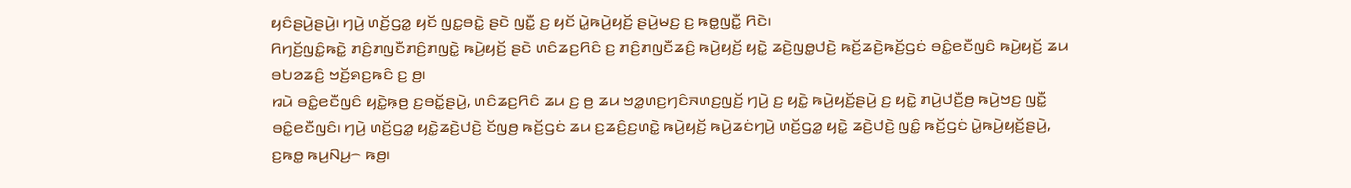ꤟꤢꤨꤔꤣꤧ꤬ꤔꤣꤧ꤬꤯ ꤚꤣꤧ꤬ ꤛꤢꤩ꤬ꤞꤤ꤭ ꤟꤢꤩ ꤜꤢ꤭ꤋꤢꤧ꤭ ꤔꤢꤧ ꤜꤢꤪ꤭ ꤢ꤬ ꤟꤢꤩ ꤣꤧ꤭ꤒꤣꤧ꤬ꤟꤢꤩ꤬ ꤔꤣꤧ꤬ꤗꤢ꤬ ꤢ꤬ ꤒꤥ꤭ꤜꤢꤪ꤭ ꤖꤢꤧ꤯
ꤖꤚꤢꤩ꤬ꤜꤢꤨ꤭ꤒꤢꤧ꤭ ꤊꤢꤨ꤬ꤊꤜꤢꤪꤊꤢꤨ꤬ꤊꤜꤢꤧ꤭ ꤒꤣꤧ꤬ꤟꤢꤩ꤬ ꤔꤢꤧ ꤛꤢꤨꤘꤢ꤬ꤖꤢꤨ ꤢ꤬ ꤊꤢꤨ꤬ꤊꤜꤢꤪꤘꤢꤨ꤬ ꤒꤣꤧ꤬ꤟꤢꤩ꤬ ꤟꤢꤧ꤭ ꤘꤢꤧ꤬ꤜꤥ꤭ꤓꤢꤧ꤬ ꤒꤢꤩ꤬ꤘꤢꤧ꤬ꤒꤢꤩ꤬ꤞꤢꤦ ꤋꤢꤨ꤭ꤕꤢꤪꤜꤢꤨ ꤒꤣꤧ꤬ꤟꤢꤩ꤬ ꤘꤣ ꤋꤝꤤꤘꤢꤨ꤬ ꤠꤢꤩ꤬ꤎꤢ꤬ꤒꤢꤨ ꤢ꤬ ꤥ꤬꤯
ꤙꤣꤧ ꤋꤢꤨ꤭ꤕꤢꤪꤜꤢꤨ ꤟꤢꤧ꤭ꤒ꤫ꤥ꤬ ꤢ꤬ꤋꤢꤩ꤭ꤔꤣꤧ꤬, ꤛꤢꤨꤘꤢ꤬ꤖꤢꤨ ꤘꤣ ꤢ꤬ ꤥ꤬ ꤘꤣ ꤠꤤ꤭ꤛꤢ꤬ꤚꤢꤨꤏꤛꤢ꤬ꤜꤢꤩ꤬ ꤚꤣꤧ꤬ ꤢ꤬ ꤟꤢꤧ꤭ ꤒꤣꤧ꤬ꤟꤢꤩ꤬ꤔꤣꤧ꤬ ꤢ꤬ ꤟꤢꤧ꤭ ꤊꤣꤧ꤬ꤓꤢꤪ꤬ꤥ꤬ ꤒꤣꤧ꤬ꤠꤢ꤬ ꤜꤢꤪ꤭ ꤋꤢꤨ꤭ꤕꤢꤪꤜꤢꤨ꤯ ꤚꤣꤧ꤬ ꤛꤢꤩ꤬ꤞꤤ꤭ ꤟꤢꤧ꤭ꤘꤢꤧ꤬ꤓꤢꤧ꤬ ꤢꤩꤜꤥ꤬ ꤒꤢꤩ꤬ꤞꤢꤦ ꤘꤣ ꤢ꤬ꤘꤢꤨ꤬ꤢ꤬ꤛꤢꤧ꤭ ꤒꤣꤧ꤬ꤟꤢꤩ꤬ ꤒꤣꤧ꤬ꤘꤢꤦꤚꤣꤧ꤬ ꤛꤢꤩ꤬ꤞꤤ꤭ ꤟꤢꤧ꤭ ꤘꤢꤧ꤬ꤓꤢꤧ꤬ ꤜꤢꤨ꤭ ꤒꤢꤩ꤬ꤞꤢꤦ ꤣꤧ꤭ꤒꤣꤧ꤬ꤟꤢꤩ꤬ꤔꤣꤧ꤬, ꤢ꤬ꤒꤥ꤭ ꤒꤣ꤬ꤡꤣ꤬꤮ ꤒꤥ꤬꤯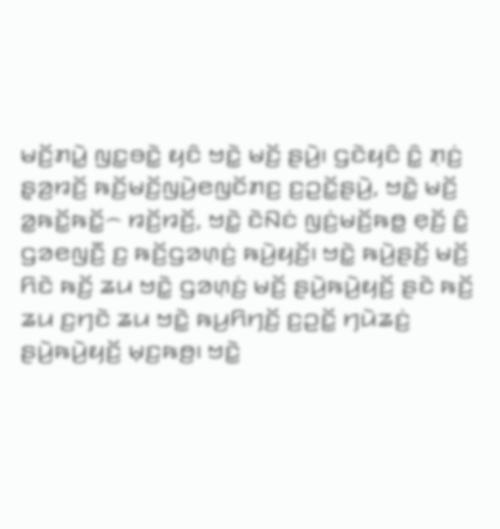ꤗꤢꤩ꤬ꤊꤣꤧ꤭ ꤜꤢ꤭ꤋꤢꤧ꤭ ꤟꤢꤨ ꤠꤢꤧ꤭ ꤗꤢꤩ꤬ ꤔꤣꤧ꤬꤯ ꤞꤢꤧꤟꤢꤨ ꤢꤨ꤭ ꤊ꤫ꤢꤦ꤬ ꤔ꤫ꤤ꤬ꤙꤢꤩ꤬ ꤒꤢꤩ꤬ꤗꤢꤩ꤬ꤜꤣꤧ꤬ꤕꤜꤢꤩꤊꤢ꤬ ꤢ꤬ꤑꤢꤩ꤭ꤔꤣꤧ꤬, ꤠꤢꤧ꤭ ꤗꤢꤩ꤬ ꤤ꤭ꤒꤢꤩ꤭ꤒꤢꤩ꤭꤮ ꤙꤢꤩ꤬ꤙꤢꤩ꤬, ꤠꤢꤧ꤭ ꤢꤧꤡꤢꤦ ꤜꤢꤦ꤬ꤗꤢꤩ꤬ꤒꤥ꤭ ꤕ꤫ꤢꤩ꤬ ꤢꤨ꤭ ꤞꤤꤕꤜꤢꤪ꤬ ꤢ꤬ ꤒꤢꤩ꤬ꤞꤤꤛ꤫ꤢꤦ꤬ ꤒꤣꤧ꤬ꤟꤢꤩ꤬꤯ ꤠꤢꤧ꤭ ꤒꤣꤧ꤬ꤔꤢꤩ꤬ ꤗꤢꤩ꤬ ꤖꤢꤧ ꤒꤢꤩ꤬ ꤘꤣ ꤠꤢꤧ꤭ ꤞꤤꤛ꤫ꤢꤦ꤬ ꤗꤢꤩ꤬ ꤔꤣꤧ꤬ꤒꤣꤧ꤬ꤟꤢꤩ꤬ ꤔꤢꤧ ꤒꤢꤩ꤬ ꤘꤣ ꤢ꤬ꤚꤢꤧ ꤘꤣ ꤠꤢꤧ꤭ ꤒꤣ꤬ꤖꤚꤢꤩ꤬ ꤢ꤬ꤑꤢꤩ꤭ ꤚꤣꤧꤘꤢꤦ꤬ ꤔꤣꤧ꤬ꤒꤣꤧ꤬ꤟꤢꤩ꤬ ꤗ꤫ꤢ꤬ꤒꤥ꤬꤯ ꤠꤢꤧ꤭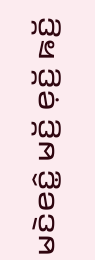ꤗꤢꤧꤕꤢꤨ꤭ ꤗꤢꤩ꤬ ꤕ꤫ꤢꤩ꤬ ꤒꤢꤩ꤬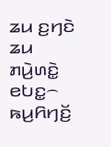ꤘꤣ ꤢ꤬ꤚꤢꤧ ꤘꤣ ꤊꤣꤧ꤬ꤛꤢꤧ꤭ ꤕꤝꤢ꤭꤮ ꤒꤣ꤬ꤖꤚꤢꤩ꤬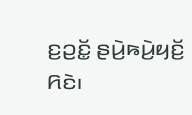ꤢ꤬ꤑꤢꤩ꤭ ꤔꤣꤧ꤬ꤒꤣꤧ꤬ꤟꤢꤩ꤬ ꤖꤢꤧ꤯